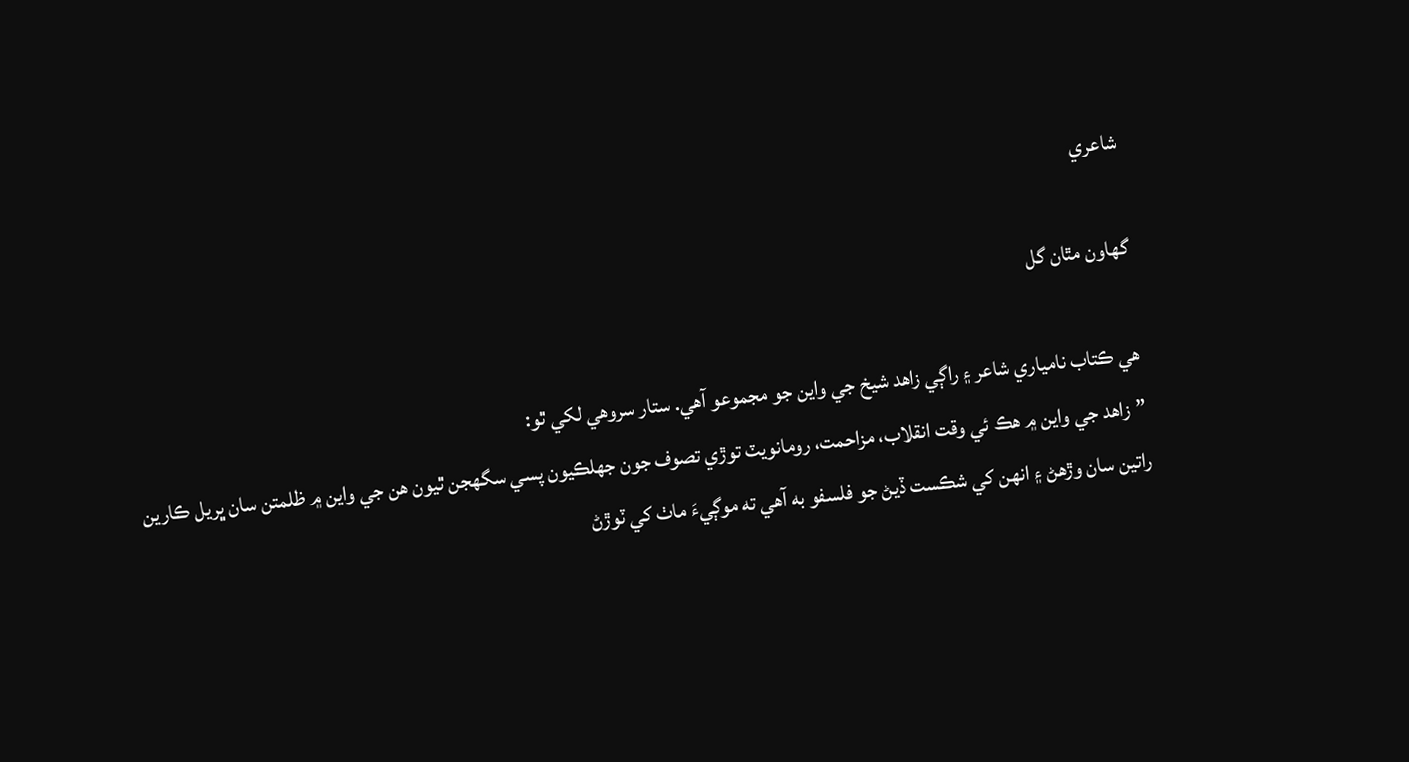شاعري

گهاون مٿان گل

ھي ڪتاب نامياري شاعر ۽ راڳي زاھد شيخ جي واين جو مجموعو آھي. ستار سروھي لکي ٿو:
”زاهد جي واين ۾ هڪ ئي وقت انقلاب، مزاحمت، رومانويٽ توڙي تصوف جون جهلڪيون پسي سگهجن ٿيون هن جي واين ۾ ظلمتن سان ڀريل ڪارين راتين سان وڙهڻ ۽ انهن کي شڪست ڏيڻ جو فلسفو به آهي ته موڳيءَ ماٺ کي ٽوڙڻ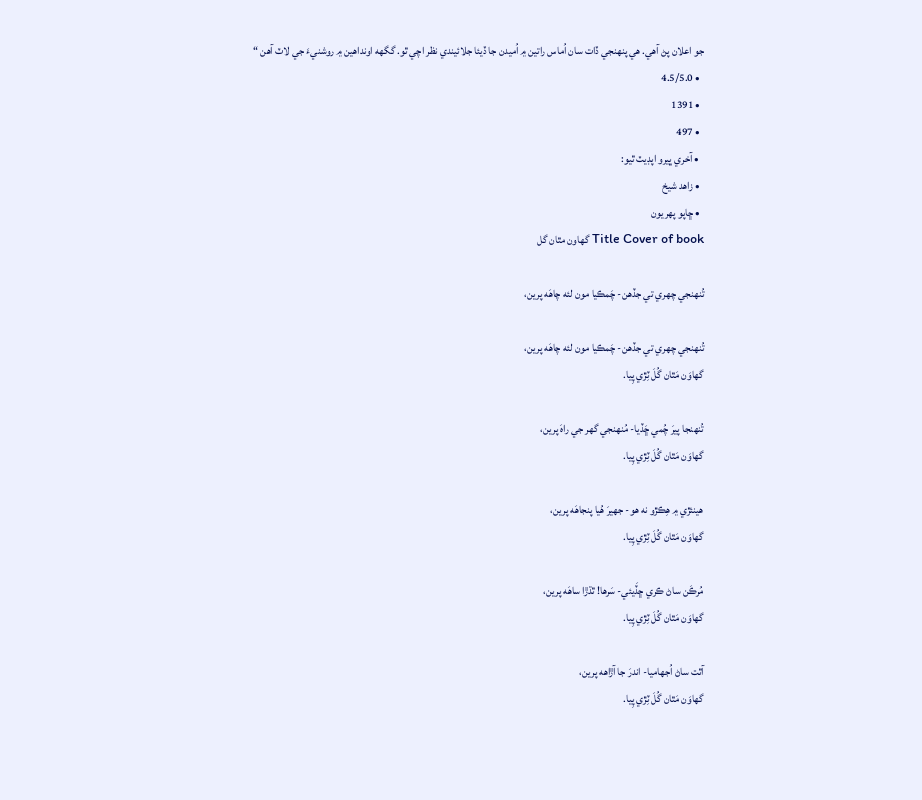جو اعلان پڻ آهي. هي پنهنجي ڏات سان اُماس راتين ۾ اُميدن جا ڏيئا جلائيندي نظر اچي ٿو. گگهه اونداهين ۾ روشنيءَ جي لاٽ آهن “
  • 4.5/5.0
  • 1391
  • 497
  • آخري ڀيرو اپڊيٽ ٿيو:
  • زاهد شيخ
  • ڇاپو پھريون
Title Cover of book گهاون مٿان گل

تُنهنجي چهري تي جڏهن- چَمڪيا مون لئه چاهَه پرين،

تُنهنجي چهري تي جڏهن- چَمڪيا مون لئه چاهَه پرين،
گهاوَن مَٿان گُلَ ٽِڙي پِيا.

تُنهنجا پيرَ چُمي ڇَڏيا- مُنهنجي گهر جي راهَ پرين،
گهاوَن مَٿان گُلَ ٽِڙي پِيا.

هينئڙي ۾ هِڪڙو نه هو- جهيرَ هُيا پنجاهَه پرين،
گهاوَن مَٿان گُلَ ٽِڙي پِيا.

مُرڪَن ساڻ ڪري ڇڏَيئي- سَرها! ٿڌڙا ساهَه پرين،
گهاوَن مَٿان گُلَ ٽِڙي پِيا.

آٿت ساڻ اُجهاميا- اندرَ جا آڙاهه پرين،
گهاوَن مَٿان گُلَ ٽِڙي پِيا.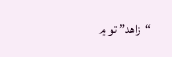“زاهد” تو ۾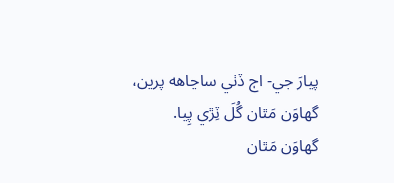پيارَ جي- اڄ ڏٺي ساڃاهه پرين،
گهاوَن مَٿان گُلَ ٽِڙي پِيا.
گهاوَن مَٿان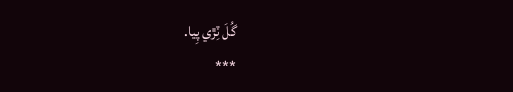گُلَ ٽِڙي پِيا.
***